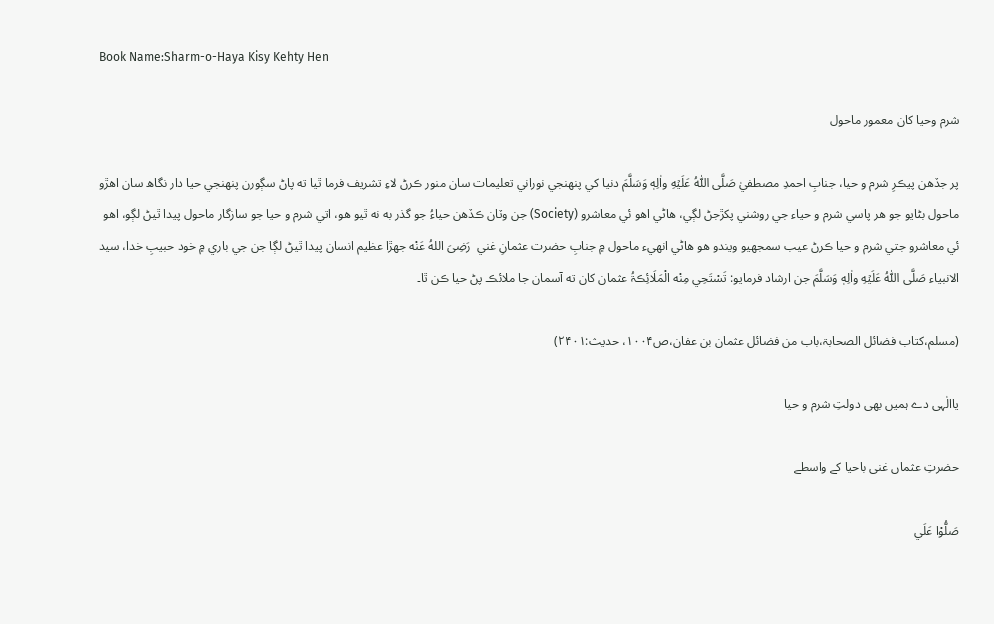Book Name:Sharm-o-Haya Kisy Kehty Hen

شرم وحيا کان معمور ماحول

پر جڏهن پيڪرِ شرم و حيا، جنابِ احمدِ مصطفيٰ صَلَّى اللّٰهُ عَلَيۡهِ واٰلِهٖ وَسَلَّمَ دنيا کي پنهنجي نوراني تعليمات سان منور ڪرڻ لاءِ تشريف فرما ٿيا ته پاڻ سڳورن پنهنجي حيا دار نگاھ سان اهڙو ماحول بڻايو جو هر پاسي شرم و حياء جي روشني پکڙجڻ لڳي، هاڻي اهو ئي معاشرو (Society) جن وٽان ڪڏهن حياءُ جو گذر به نه ٿيو هو، اتي شرم و حيا جو سازگار ماحول پيدا ٿيڻ لڳو، اهو ئي معاشرو جتي شرم و حيا ڪرڻ عيب سمجھيو ويندو هو هاڻي انهيء ماحول ۾ جنابِ حضرت عثمانِ غني  رَضِىَ اللهُ عَنْه جهڙا عظيم انسان پيدا ٿيڻ لڳا جن جي باري ۾ خود حبيبِ خدا، سيد الانبياء صَلَّى اللّٰهُ عَلَيۡهِ واٰلِهٖ وَسَلَّمَ جن ارشاد فرمايو: تَسْتَحِي مِنْه الْمَلَائِڪۃُ عثمان کان ته آسمان جا ملائڪ پڻ حيا ڪن ٿا۔

(مسلم،کتاب فضائل الصحابۃ،باب من فضائل عثمان بن عفان،ص۱۰۰۴، حدیث:۲۴۰۱)

یاالٰہی دے ہمیں بھی دولتِ شرم و حیا

حضرتِ عثماں غنی باحیا کے واسطے

صَلُّوْا عَلَي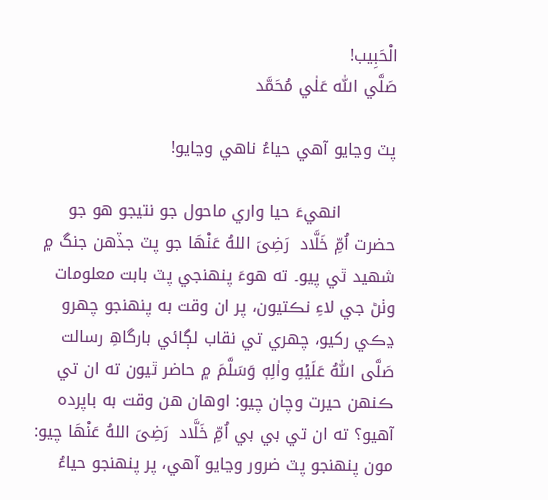الْحَبِيب!                                                                                    صَلَّي اللّٰه عَلٰي مُحَمَّد

پٽ وڃايو آهي حياءُ ناهي وڃايو!

          انهيءَ حيا واري ماحول جو نتيجو هو جو حضرت اُمِّ خَلَّاد  رَضِىَ اللهُ عَنْهَا جو پٽ جڏهن جنگ ۾ شهيد ٿي پيو۔ ته هوءَ پنهنجي پٽ بابت معلومات وٺڻ جي لاءِ نڪتيون، پر ان وقت به پنهنجو چهرو ڍڪي رکيو، چهري تي نقاب لڳائي بارگاھِ رسالت صَلَّى اللّٰهُ عَلَيۡهِ واٰلِهٖ وَسَلَّمَ ۾ حاضر ٿيون ته ان تي ڪنهن حيرت وچان چيو: اوهان هن وقت به باپرده آهيو؟ ته ان تي بي بي اُمِّ خَلَّاد  رَضِىَ اللهُ عَنْهَا چيو: مون پنهنجو پٽ ضرور وڃايو آهي، پر پنهنجو حياءُ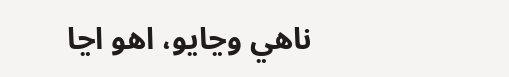ناهي وڃايو، اهو اڃا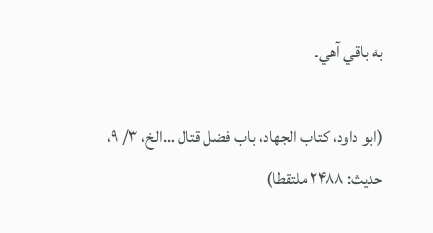به باقي آهي۔

(ابو داود، کتاب الجهاد، باب فضل قتال …الخ، ۳/ ۹، حدیث: ۲۴۸۸ ملتقطا)